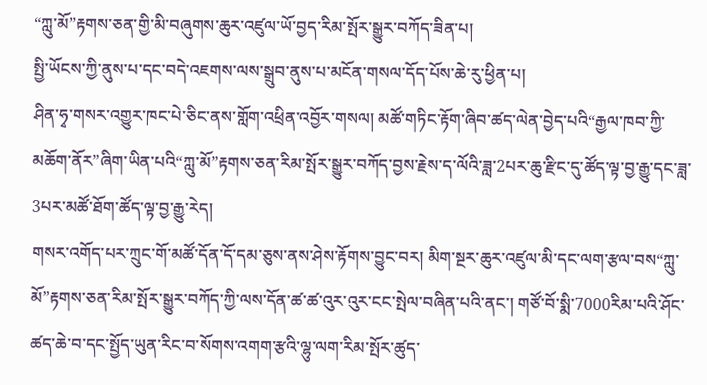“ཀླུ་མོ”རྟགས་ཅན་གྱི་མི་བཞུགས་ཆུར་འཛུལ་ཡོ་བྱད་རིམ་སྤོར་སྒྱུར་བཀོད་ཟིན་པ།
སྤྱི་ཡོངས་ཀྱི་ནུས་པ་དང་བདེ་འཇགས་ལས་སྒྲུབ་ནུས་པ་མངོན་གསལ་དོད་པོས་ཆེ་རུ་ཕྱིན་པ།
ཤིན་ཧྭ་གསར་འགྱུར་ཁང་པེ་ཅིང་ནས་གློག་འཕྲིན་འབྱོར་གསལ། མཚོ་གཏིང་རྟོག་ཞིབ་ཚད་ལེན་བྱེད་པའི“རྒྱལ་ཁབ་ཀྱི་མཆོག་ནོར”ཞིག་ཡིན་པའི“ཀླུ་མོ”རྟགས་ཅན་རིམ་སྤོར་སྒྱུར་བཀོད་བྱས་རྗེས་ད་ལོའི་ཟླ་2པར་ཆུ་རྫིང་དུ་ཚོད་ལྟ་བྱ་རྒྱུ་དང་ཟླ་3པར་མཚོ་ཐོག་ཚོད་ལྟ་བྱ་རྒྱུ་རེད།
གསར་འགོད་པར་ཀྲུང་གོ་མཚོ་དོན་དོ་དམ་ཅུས་ནས་ཤེས་རྟོགས་བྱུང་བར། མིག་སྔར་ཆུར་འཛུལ་མི་དང་ལག་རྩལ་བས“ཀླུ་མོ”རྟགས་ཅན་རིམ་སྤོར་སྒྱུར་བཀོད་ཀྱི་ལས་དོན་ཚ་ཚ་འུར་འུར་ངང་སྤེལ་བཞིན་པའི་ནང་། གཙོ་བོ་སྨི་7000རིམ་པའི་ཤོང་ཚད་ཆེ་བ་དང་སྤྱོད་ཡུན་རིང་བ་སོགས་འགག་རྩའི་ལྷུ་ལག་རིམ་སྤོར་ཚུད་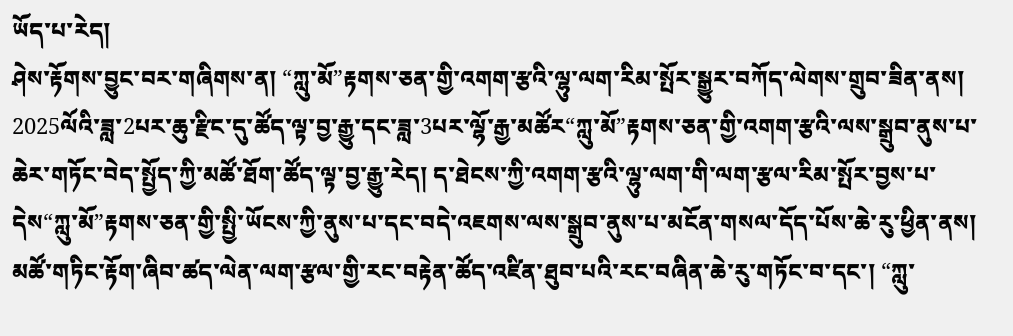ཡོད་པ་རེད།
ཤེས་རྟོགས་བྱུང་བར་གཞིགས་ན། “ཀླུ་མོ”རྟགས་ཅན་གྱི་འགག་རྩའི་ལྷུ་ལག་རིམ་སྤོར་སྒྱུར་བཀོད་ལེགས་གྲུབ་ཟིན་ནས། 2025ལོའི་ཟླ་2པར་ཆུ་རྫིང་དུ་ཚོད་ལྟ་བྱ་རྒྱུ་དང་ཟླ་3པར་ལྷོ་རྒྱ་མཚོར“ཀླུ་མོ”རྟགས་ཅན་གྱི་འགག་རྩའི་ལས་སྒྲུབ་ནུས་པ་ཆེར་གཏོང་བེད་སྤྱོད་ཀྱི་མཚོ་ཐོག་ཚོད་ལྟ་བྱ་རྒྱུ་རེད། ད་ཐེངས་ཀྱི་འགག་རྩའི་ལྷུ་ལག་གི་ལག་རྩལ་རིམ་སྤོར་བྱས་པ་དེས“ཀླུ་མོ”རྟགས་ཅན་གྱི་སྤྱི་ཡོངས་ཀྱི་ནུས་པ་དང་བདེ་འཇགས་ལས་སྒྲུབ་ནུས་པ་མངོན་གསལ་དོད་པོས་ཆེ་རུ་ཕྱིན་ནས། མཚོ་གཏིང་རྟོག་ཞིབ་ཚད་ལེན་ལག་རྩལ་གྱི་རང་བརྟེན་ཚོད་འཛིན་ཐུབ་པའི་རང་བཞིན་ཆེ་རུ་གཏོང་བ་དང་། “ཀླུ་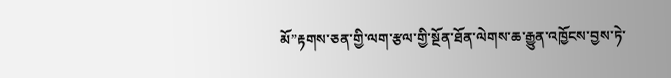མོ”རྟགས་ཅན་གྱི་ལག་རྩལ་གྱི་སྔོན་ཐོན་ལེགས་ཆ་རྒྱུན་འཁྱོངས་བྱས་ཏེ་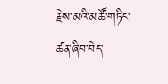རྗེས་མའི་མཚོ་གཏིང་ཚན་ཞིབ་བེད་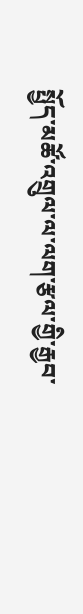སྤྱོད་མཚོ་འགྲུལ་ལ་ལག་རྩལ་གྱི་རྒྱབ་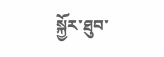སྐྱོར་ཐུབ་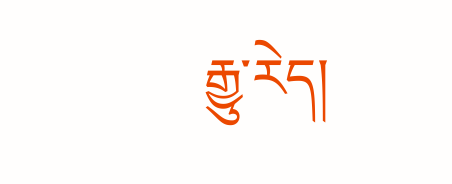རྒྱུ་རེད།